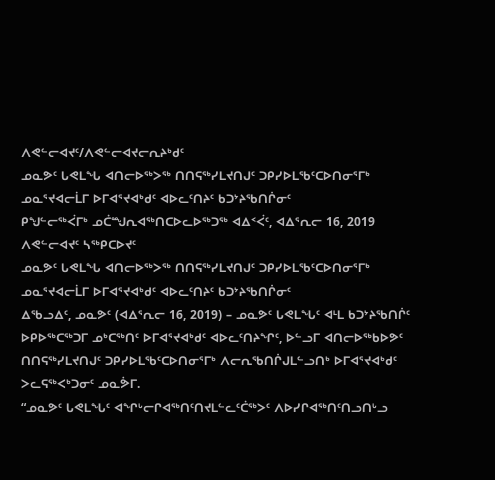ᐱᕙᓪᓕᐊᔪᑦ/ᐱᕙᓪᓕᐊᔪᓕᕆᔨᒃᑯᑦ
ᓄᓇᕗᑦ ᒐᕙᒪᖓ ᐊᑎᓕᐅᖅᐳᖅ ᑎᑎᕋᖅᓯᒪᔪᑎᒍᑦ ᑐᑭᓯᐅᒪᖃᑦᑕᐅᑎᓂᕐᒥᒃ ᓄᓇᕐᔪᐊᓕᒫᒥ ᐅᒥᐊᕐᔪᐊᒃᑯᑦ ᐊᐅᓚᑦᑎᔨᑦ ᑲᑐᔾᔨᖃᑎᒌᓂᑦ
ᑭᖑᓪᓕᖅᐹᒥᒃ ᓄᑖᙳᕆᐊᖅᑎᑕᐅᓚᐅᖅᑐᖅ ᐊᐃᑉᐹᑦ, ᐊᐃᕐᕆᓕ 16, 2019
ᐱᕙᓪᓕᐊᔪᑦ ᓴᖅᑭᑕᐅᔪᑦ
ᓄᓇᕗᑦ ᒐᕙᒪᖓ ᐊᑎᓕᐅᖅᐳᖅ ᑎᑎᕋᖅᓯᒪᔪᑎᒍᑦ ᑐᑭᓯᐅᒪᖃᑦᑕᐅᑎᓂᕐᒥᒃ ᓄᓇᕐᔪᐊᓕᒫᒥ ᐅᒥᐊᕐᔪᐊᒃᑯᑦ ᐊᐅᓚᑦᑎᔨᑦ ᑲᑐᔾᔨᖃᑎᒌᓂᑦ
ᐃᖃᓗᐃᑦ, ᓄᓇᕗᑦ (ᐊᐃᕐᕆᓕ 16, 2019) – ᓄᓇᕗᑦ ᒐᕙᒪᖓᑦ ᐊᒻᒪ ᑲᑐᔾᔨᖃᑎᒌᑦ ᐅᑭᐅᖅᑕᖅᑐᒥ ᓄᒃᑕᖅᑎᑦ ᐅᒥᐊᕐᔪᐊᒃᑯᑦ ᐊᐅᓚᑦᑎᔨᖏᑦ, ᐅᓪᓗᒥ ᐊᑎᓕᐅᖅᑲᐅᕗᑦ ᑎᑎᕋᖅᓯᒪᔪᑎᒍᑦ ᑐᑭᓯᐅᒪᖃᑦᑕᐅᑎᓂᕐᒥᒃ ᐱᓕᕆᖃᑎᒌᒍᒪᓪᓗᑎᒃ ᐅᒥᐊᕐᔪᐊᒃᑯᑦ ᐳᓚᕋᖅᐸᒃᑐᓂᑦ ᓄᓇᕘᒥ.
“ᓄᓇᕗᑦ ᒐᕙᒪᖓᑦ ᐊᖏᒡᓕᒋᐊᖅᑎᑦᑎᔪᒪᓪᓚᑦᑖᖅᐳᑦ ᐱᐅᓯᒋᐊᖅᑎᑦᑎᓗᑎᒡᓗ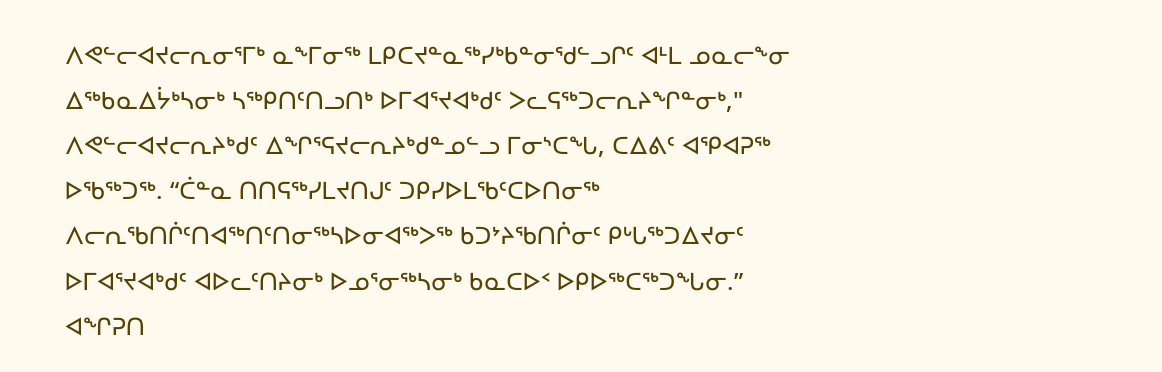ᐱᕙᓪᓕᐊᔪᓕᕆᓂᕐᒥᒃ ᓇᖕᒥᓂᖅ ᒪᑭᑕᔪᓐᓇᖅᓯᒃᑲᓐᓂᖁᓪᓗᒋᑦ ᐊᒻᒪ ᓄᓇᓕᖕᓂ ᐃᖅᑲᓇᐃᔮᒃᓴᓂᒃ ᓴᖅᑭᑎᑦᑎᓗᑎᒃ ᐅᒥᐊᕐᔪᐊᒃᑯᑦ ᐳᓚᕋᖅᑐᓕᕆᔨᖏᓐᓂᒃ," ᐱᕙᓪᓕᐊᔪᓕᕆᔨᒃᑯᑦ ᐃᖏᕐᕋᔪᓕᕆᔨᒃᑯᓐᓄᓪᓗ ᒥᓂᔅᑕᖓ, ᑕᐃᕕᑦ ᐊᕿᐊᕈᖅ ᐅᖃᖅᑐᖅ. “ᑖᓐᓇ ᑎᑎᕋᖅᓯᒪᔪᑎᒍᑦ ᑐᑭᓯᐅᒪᖃᑦᑕᐅᑎᓂᖅ ᐱᓕᕆᖃᑎᒌᑦᑎᐊᖅᑎᑦᑎᓂᖅᓴᐅᓂᐊᖅᐳᖅ ᑲᑐᔾᔨᖃᑎᒌᓂᑦ ᑭᒡᒐᖅᑐᐃᔪᓂᑦ ᐅᒥᐊᕐᔪᐊᒃᑯᑦ ᐊᐅᓚᑦᑎᔨᓂᒃ ᐅᓄᕐᓂᖅᓴᓂᒃ ᑲᓇᑕᐅᑉ ᐅᑭᐅᖅᑕᖅᑐᖓᓂ.”
ᐊᖏᕈᑎ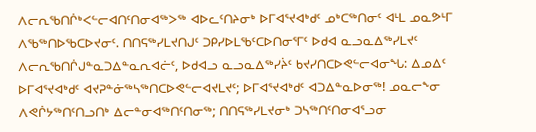ᐱᓕᕆᖃᑎᒌᒃᐸᓪᓕᐊᑎᑦᑎᓂᐊᖅᐳᖅ ᐊᐅᓚᑦᑎᔨᓂᒃ ᐅᒥᐊᕐᔪᐊᒃᑯᑦ ᓄᒃᑕᖅᑎᓂᑦ ᐊᒻᒪ ᓄᓇᕗᒻᒥ ᐱᖃᖅᑎᐅᖃᑕᐅᔪᓂᑦ. ᑎᑎᕋᖅᓯᒪᔪᑎᒍᑦ ᑐᑭᓯᐅᒪᖃᑦᑕᐅᑎᓂᕐᒥᑦ ᐅᑯᐊ ᓇᓗᓇᐃᖅᓯᒪᔪᑦ ᐱᓕᕆᖃᑎᒌᒍᓐᓇᑐᐃᓐᓇᕆᐊᓖᑦ, ᐅᑯᐊᓗ ᓇᓗᓇᐃᖅᓯᔩᑦ ᑲᔪᓯᑎᑕᐅᕙᓪᓕᐊᓂᖓ: ᐃᓄᐃᑦ ᐅᒥᐊᕐᔪᐊᒃᑯᑦ ᐊᔪᕈᓐᓃᖅᓴᖅᑎᑕᐅᕙᓪᓕᐊᔪᒪᔪᑦ; ᐅᒥᐊᕐᔪᐊᒃᑯᑦ ᐊᑐᐃᓐᓇᐅᓂᖅ! ᓄᓇᓕᖕᓂ ᐱᕙᒌᔭᖅᑎᑦᑎᓗᑎᒃ ᐃᓕᓐᓂᐊᖅᑎᑦᑎᓂᖅ; ᑎᑎᕋᖅᓯᒪᔪᓂᒃ ᑐᓴᖅᑎᑦᑎᓂᐊᕐᓗᓂ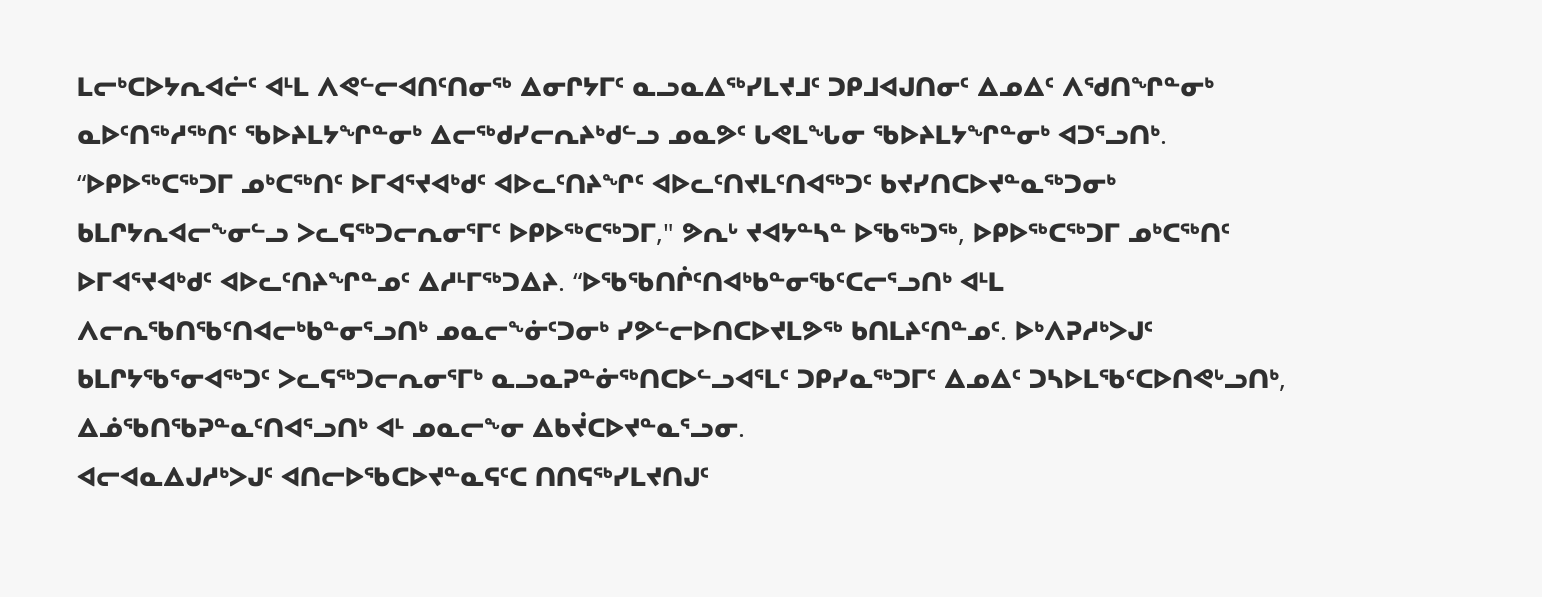ᒪᓕᒃᑕᐅᔭᕆᐊᓖᑦ ᐊᒻᒪ ᐱᕙᓪᓕᐊᑎᑦᑎᓂᖅ ᐃᓂᒋᔭᒥᑦ ᓇᓗᓇᐃᖅᓯᒪᔪᒧᑦ ᑐᑭᒧᐊᒍᑎᓂᑦ ᐃᓄᐃᑦ ᐱᖁᑎᖏᓐᓂᒃ ᓇᐅᑦᑎᖅᓱᖅᑎᑦ ᖃᐅᔨᒪᔭᖏᓐᓂᒃ ᐃᓕᖅᑯᓯᓕᕆᔨᒃᑯᓪᓗ ᓄᓇᕗᑦ ᒐᕙᒪᖓᓂ ᖃᐅᔨᒪᔭᖏᓐᓂᒃ ᐊᑐᕐᓗᑎᒃ.
“ᐅᑭᐅᖅᑕᖅᑐᒥ ᓄᒃᑕᖅᑎᑦ ᐅᒥᐊᕐᔪᐊᒃᑯᑦ ᐊᐅᓚᑦᑎᔨᖏᑦ ᐊᐅᓚᑦᑎᔪᒪᑦᑎᐊᖅᑐᑦ ᑲᔪᓯᑎᑕᐅᔪᓐᓇᖅᑐᓂᒃ ᑲᒪᒋᔭᕆᐊᓕᖕᓂᓪᓗ ᐳᓚᕋᖅᑐᓕᕆᓂᕐᒥᑦ ᐅᑭᐅᖅᑕᖅᑐᒥ," ᕗᕆᒡ ᔪᐊᔭᓐᓴᓐ ᐅᖃᖅᑐᖅ, ᐅᑭᐅᖅᑕᖅᑐᒥ ᓄᒃᑕᖅᑎᑦ ᐅᒥᐊᕐᔪᐊᒃᑯᑦ ᐊᐅᓚᑦᑎᔨᖏᓐᓄᑦ ᐃᓱᒻᒥᖅᑐᐃᔨ. “ᐅᖃᖃᑎᒌᑦᑎᐊᒃᑲᓐᓂᖃᑦᑕᓕᕐᓗᑎᒃ ᐊᒻᒪ ᐱᓕᕆᖃᑎᖃᑦᑎᐊᓕᒃᑲᓐᓂᕐᓗᑎᒃ ᓄᓇᓕᖕᓃᑦᑐᓂᒃ ᓯᕗᓪᓕᐅᑎᑕᐅᔪᒪᕗᖅ ᑲᑎᒪᔨᑦᑎᓐᓄᑦ. ᐅᒃᐱᕈᓱᒃᐳᒍᑦ ᑲᒪᒋᔭᖃᕐᓂᐊᖅᑐᑦ ᐳᓚᕋᖅᑐᓕᕆᓂᕐᒥᒃ ᓇᓗᓇᕈᓐᓃᖅᑎᑕᐅᓪᓗᐊᕐᒪᑦ ᑐᑭᓯᓇᖅᑐᒥᑦ ᐃᓄᐃᑦ ᑐᓴᐅᒪᖃᑦᑕᐅᑎᕙᒡᓗᑎᒃ, ᐃᓅᖃᑎᖃᕈᓐᓇᑦᑎᐊᕐᓗᑎᒃ ᐊᒻ ᓄᓇᓕᖕᓂ ᐃᑲᔫᑕᐅᔪᓐᓇᕐᓗᓂ.
ᐊᓕᐊᓇᐃᒍᓱᒃᐳᒍᑦ ᐊᑎᓕᐅᖃᑕᐅᔪᓐᓇᕋᑦᑕ ᑎᑎᕋᖅᓯᒪᔪᑎᒍᑦ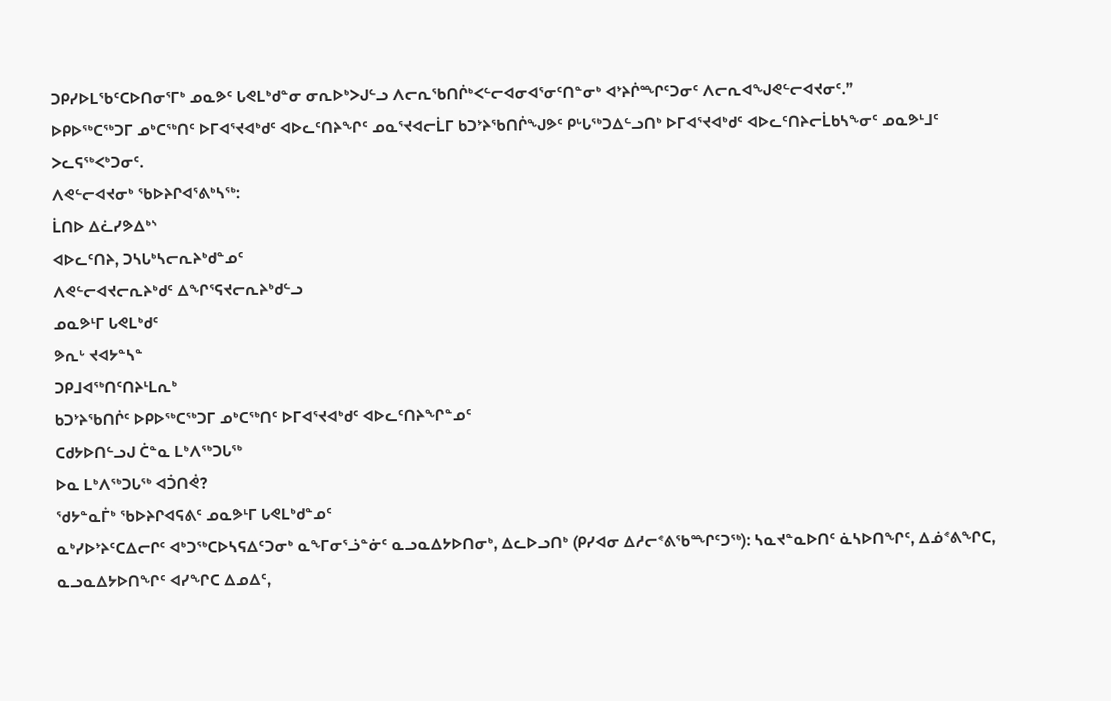ᑐᑭᓯᐅᒪᖃᑦᑕᐅᑎᓂᕐᒥᒃ ᓄᓇᕗᑦ ᒐᕙᒪᒃᑯᓐᓂ ᓂᕆᐅᒃᐳᒍᓪᓗ ᐱᓕᕆᖃᑎᒌᒃᐸᓪᓕᐊᓂᐊᕐᓂᑦᑎᓐᓂᒃ ᐊᔾᔨᒌᙱᑦᑐᓂᑦ ᐱᓕᕆᐊᖑᕙᓪᓕᐊᔪᓂᑦ.”
ᐅᑭᐅᖅᑕᖅᑐᒥ ᓄᒃᑕᖅᑎᑦ ᐅᒥᐊᕐᔪᐊᒃᑯᑦ ᐊᐅᓚᑦᑎᔨᖏᑦ ᓄᓇᕐᔪᐊᓕᒫᒥ ᑲᑐᔾᔨᖃᑎᒌᖑᕗᑦ ᑭᒡᒐᖅᑐᐃᓪᓗᑎᒃ ᐅᒥᐊᕐᔪᐊᒃᑯᑦ ᐊᐅᓚᑦᑎᔨᓕᒫᑲᓴᖕᓂᑦ ᓄᓇᕗᒻᒧᑦ ᐳᓚᕋᖅᐸᒃᑐᓂᑦ.
ᐱᕙᓪᓕᐊᔪᓂᒃ ᖃᐅᔨᒋᐊᕐᕕᒃᓴᖅ:
ᒫᑎᐅ ᐃᓛᓯᕗᐃᒃᔅ
ᐊᐅᓚᑦᑎᔨ, ᑐᓴᒐᒃᓴᓕᕆᔨᒃᑯᓐᓄᑦ
ᐱᕙᓪᓕᐊᔪᓕᕆᔨᒃᑯᑦ ᐃᖏᕐᕋᔪᓕᕆᔨᒃᑯᓪᓗ
ᓄᓇᕗᒻᒥ ᒐᕙᒪᒃᑯᑦ
ᕗᕆᒡ ᔪᐊᔭᓐᓴᓐ
ᑐᑭᒧᐊᖅᑎᑦᑎᔨᒻᒪᕆᒃ
ᑲᑐᔾᔨᖃᑎᒌᑦ ᐅᑭᐅᖅᑕᖅᑐᒥ ᓄᒃᑕᖅᑎᑦ ᐅᒥᐊᕐᔪᐊᒃᑯᑦ ᐊᐅᓚᑦᑎᔨᖏᓐᓄᑦ
ᑕᑯᔭᐅᑎᓪᓗᒍ ᑖᓐᓇ ᒪᒃᐱᖅᑐᒐᖅ
ᐅᓇ ᒪᒃᐱᖅᑐᒐᖅ ᐊᑑᑎᕚ?
ᖁᔭᓐᓇᒦᒃ ᖃᐅᔨᒋᐊᕋᕕᑦ ᓄᓇᕗᒻᒥ ᒐᕙᒪᒃᑯᓐᓄᑦ
ᓇᒃᓯᐅᔾᔨᑦᑕᐃᓕᒋᑦ ᐊᒃᑐᖅᑕᐅᓴᕋᐃᑦᑐᓂᒃ ᓇᖕᒥᓂᕐᓘᓐᓃᑦ ᓇᓗᓇᐃᔭᐅᑎᓂᒃ, ᐃᓚᐅᓗᑎᒃ (ᑭᓯᐊᓂ ᐃᓱᓕᕝᕕᖃᙱᑦᑐᖅ): ᓴᓇᔪᓐᓇᐅᑎᑦ ᓈᓴᐅᑎᖏᑦ, ᐃᓅᕝᕕᖏᑕ, ᓇᓗᓇᐃᔭᐅᑎᖏᑦ ᐊᓯᖏᑕ ᐃᓄᐃᑦ,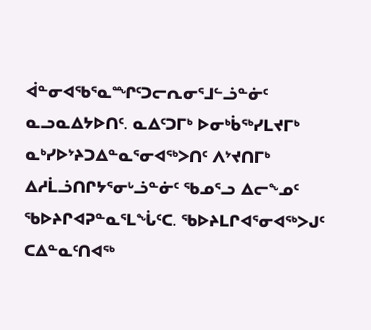ᐋᓐᓂᐊᖃᕐᓇᙱᑦᑐᓕᕆᓂᕐᒧᓪᓘᓐᓃᑦ ᓇᓗᓇᐃᔭᐅᑎᑦ. ᓇᐃᑦᑐᒥᒃ ᐅᓂᒃᑳᖅᓯᒪᔪᒥᒃ ᓇᒃᓯᐅᔾᔨᑐᐃᓐᓇᕐᓂᐊᖅᐳᑎᑦ ᐱᔾᔪᑎᒥᒃ ᐃᓱᒫᓘᑎᒋᔭᕐᓂᒡᓘᓐᓃᑦ ᖃᓄᕐᓗ ᐃᓕᖕᓄᑦ ᖃᐅᔨᒋᐊᕈᓐᓇᕐᒪᖔᑦᑕ. ᖃᐅᔨᒪᒋᐊᕐᓂᐊᖅᐳᒍᑦ ᑕᐃᓐᓇᑦᑎᐊᖅ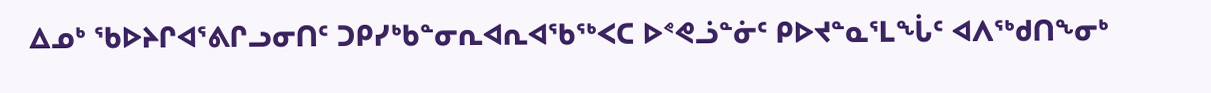ᐃᓄᒃ ᖃᐅᔨᒋᐊᕐᕕᒋᓗᓂᑎᑦ ᑐᑭᓯᒃᑲᓐᓂᕆᐊᕆᐊᖃᖅᐸᑕ ᐅᕝᕙᓘᓐᓃᑦ ᑭᐅᔪᓐᓇᕐᒪᖔᑦ ᐊᐱᖅᑯᑎᖕᓂᒃ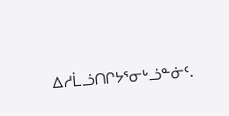ᐃᓱᒫᓘᑎᒋᔭᕐᓂᒡᓘᓐᓃᑦ.